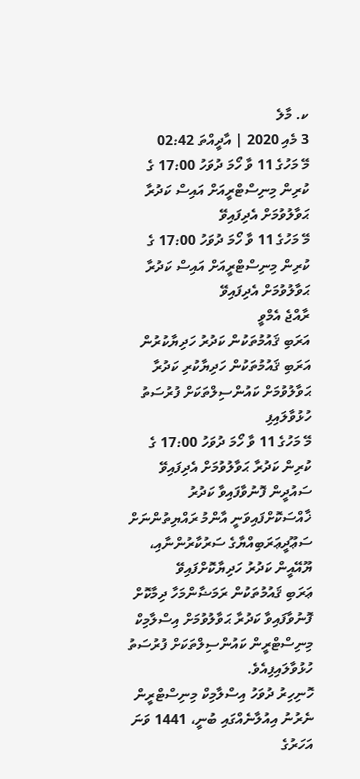ކ. މާލެ
3 މެއި 2020 | އާދީއްތަ 02:42
މޭ މަހުގެ 11 ވާ ހޯމަ ދުވަހު 17:00 ގެ ކުރިން މިނިސްޓްރީއަށް އައިސް ކަދުރާ ޙަވާލުވުމަށް އެދިފައިވޭ
މޭ މަހުގެ 11 ވާ ހޯމަ ދުވަހު 17:00 ގެ ކުރިން މިނިސްޓްރީއަށް އައިސް ކަދުރާ ޙަވާލުވުމަށް އެދިފައިވޭ
ރާއްޖެ އެމްވީ
އަރަބި ޤައުމުތަކުން ކަދުރު ހަދިޔާކުރުން
އަރަބި ޤައުމުތަކުން ހަދިޔާކުރި ކަދުރާ ޙަވާލުވުމަށް ކައުންސިލްތަކަށް ފުރުސަތު ހުޅުވާލައިފި
މޭ މަހުގެ 11 ވާ ހޯމަ ދުވަހު 17:00 ގެ ކުރިން ކަދުރާ ޙަވާލުވުމަށް އެދިފައިވޭ
ސައުދީން ފޮނުވާފައިވާ ކަދުރު ޚާއްސަކޮށްފައިވަނީ އާންމު ރައްޔިތުންނަށް
ސަޢޫދީޢަރަބިއްޔާގެ ސަރުކާރުންނާއި، ޔޫއޭއީން ކަދުރު ހަދިޔާކޮށްފައިވޭ
ޢަރަބި ޤައުމުތަކުން ރަމަޟާންމަހާ ދިމާކޮށް ފޮނުވާފައިވާ ކަދުރާ ޙަވާލުވުމަށް އިސްލާމިކް މިނިސްޓްރީން ކައުންސިލްތަކަށް ފުރުސަތު ހުޅުވާލައިފިއެވެ.
ހޮނިހިރު ދުވަހު އިސްލާމިކް މިނިސްޓްރީން ނެރުނު އިއުލާނެއްގައި ބުނީ، 1441 ވަނަ އަހަރުގެ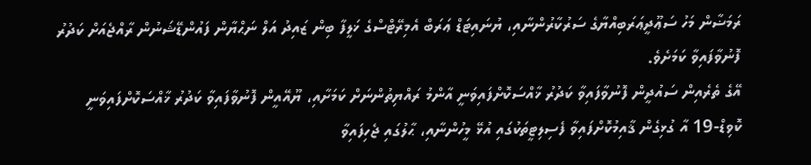ރަމަޟާން މަހު ސަޢޫދީޢަރަބިއްޔާގެ ސަރުކާރުންނާއި، ޔުނައިޓަޑް ޢަރަބް އެމިރޭޓްސްގެ ޚަލީފާ ބިން ޒައިދު އަލް ނަޙްޔާން ފައުންޑޭޝަނުން ރާއްޖެއަށް ކަދުރު ފޮނުވާފައިވާ ކަމަށެވެ.
އޭގެ ތެރެއިން ސައުދީން ފޮނުވާފައިވާ ކަދުރު ޚާއްސަކޮށްފައިވަނީ އާންމު ރައްޔިތުންނަށް ކަމަށާއި، ޔޫއޭއީން ފޮނުވާފައިވާ ކަދުރު ޚާއްސަކޮށްފައިވަނީ ކޮވިޑް-19 އާ ގުޅިގެން ޤާއިމުކޮށްފައިވާ ފެސިލިޓީތަކުގައި އުޅޭ މީހުންނާއި، ޙާލުގައި ޖެހިފައިވާ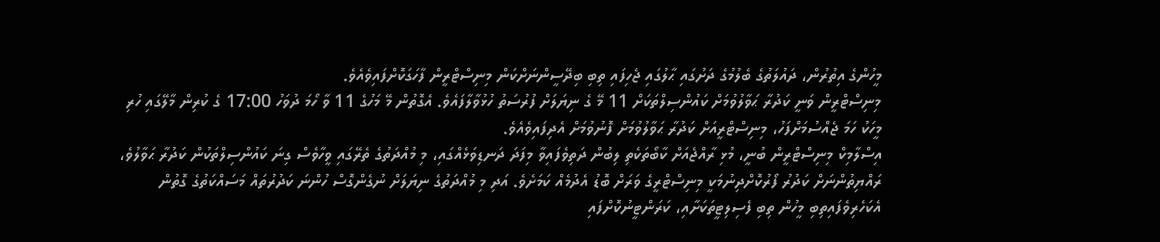މީހުންގެ އިތުރުން، ދައުލަތުގެ ބެލުމުގެ ދަށުގައި ޙާލުގައި ޖެހިފައި ތިބި ބިދޭސީންނަށްކަން މިނިސްޓްރީން ފާހަގަކޮށްފައިވެއެވެ.
މިނިސްޓްރީން ވަނީ ކަދުރާ ޙަވާލުވުމަށް ކައުންސިލްތަކަށް 11 މޭ ގެ ނިޔަލަށް ފުރުސަތު ހުޅުވާލާފައެވެ. އެގޮތުން މޭ މަހުގެ 11 ވާ ހޯމަ ދުވަހު 17:00 ގެ ކުރިން މާލޭގައި ހުރި މީހަކު ހަމަ ޖެއްސުމަށްފަހު، މިނިސްޓްރީއަށް ކަދުރާ ޙަވާލުވުމަށް ފޮނުވުމަށް އެދިފައިވެއެވެ.
އިސްލާމިކް މިނިސްޓްރީން ބުނީ، މުޅި ރާއްޖެއަށް ކާބޯތަކެތި ލިބުން ދަތިވެފައިވާ މިފަދަ ދަނޑިވަޅެއްގައި، މި މުއްދަތުގެ ތެރޭގައި ވީހާވެސް ގިނަ ކައުންސިލްތަކުން ކަދުރާ ޙަވާލުވެ، ރައްޔިތުންނަށް ކަދުރު ފޯރުކޮށްދިނުމަކީ މިނިސްޓްރީގެ ވަރަށް ބޮޑު އެދުމެއް ކަމަށެވެ. އަދި މި މުއްދަތުގެ ނިޔަލަށް ނުގެންގޮސް ހުންނަ ކަދުރުތައް މަސައްކަތުގެ ގޮތުން އެކަހެރިވެފައިތިބި މީހުން ތިބި ފެސިލިޓީތަކަށާއި، ކަރަންޓީނުކޮށްފައި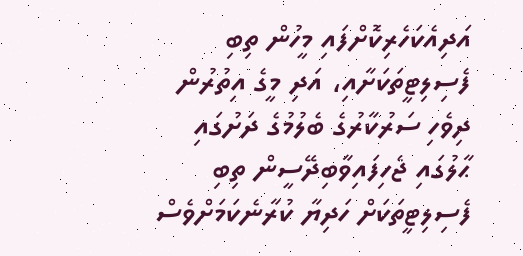އަދިއެކަހެރިކޮށްފައި މީހުން ތިބި ފެސިލިޓީތަކަށާއި، އަދި މީގެ އިތުރުން ދިވެހި ސަރުކާރުގެ ބެލުމުގެ ދަށުގައި ޙާލުގައި ޖެހިފައިވާބިދޭސީން ތިބި ފެސިލިޓީތަކަށް ހަދިޔާ ކުރާނެކަމަށްވެސް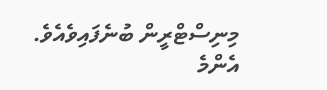މިނިސްޓްރީން ބުނެފައިވެއެވެ.
އެންމެ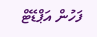ފަހުން އަޕްޑޭޓް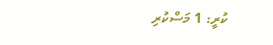ކުރީ: 1 މަސްކުރި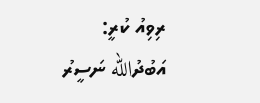ރިވިއު ކުރީ: އަބުދުالله ނަސީރު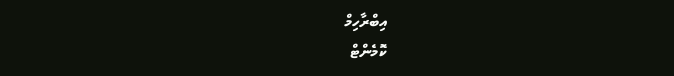އިބްރާހިމް
ކޮމެންޓް